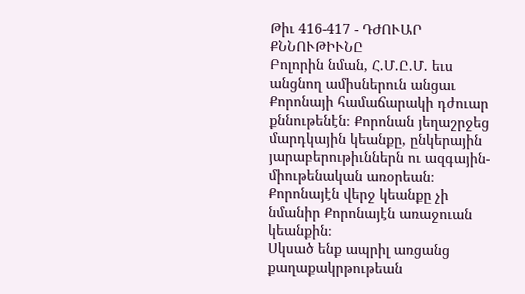Թիւ 416-417 - ԴԺՈՒԱՐ ՔՆՆՈՒԹԻՒՆԸ
Բոլորին նման, Հ.Մ.Ը.Մ. եւս անցնող ամիսներուն անցաւ Քորոնայի համաճարակի դժուար քննութենէն։ Քորոնան յեղաշրջեց մարդկային կեանքը, ընկերային յարաբերութիւններն ու ազգային-միութենական առօրեան։ Քորոնայէն վերջ կեանքը չի նմանիր Քորոնայէն առաջուան կեանքին։
Սկսած ենք ապրիլ առցանց քաղաքակրթութեան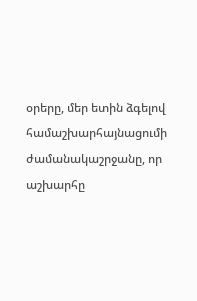օրերը, մեր ետին ձգելով համաշխարհայնացումի ժամանակաշրջանը, որ աշխարհը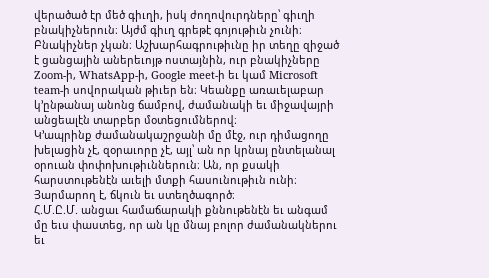վերածած էր մեծ գիւղի, իսկ ժողովուրդները՝ գիւղի բնակիչներուն։ Այժմ գիւղ գրեթէ գոյութիւն չունի։ Բնակիչներ չկան։ Աշխարհագրութիւնը իր տեղը զիջած է ցանցային աներեւոյթ ոստայնին, ուր բնակիչները Zoom-ի, WhatsApp-ի, Google meet-ի եւ կամ Microsoft team-ի սովորական թիւեր են։ Կեանքը առաւելաբար կ’ընթանայ անոնց ճամբով, ժամանակի եւ միջավայրի անցեալէն տարբեր մօտեցումներով։
Կ’ապրինք ժամանակաշրջանի մը մէջ, ուր դիմացողը խելացին չէ, զօրաւորը չէ, այլ՝ ան որ կրնայ ընտելանալ օրուան փոփոխութիւններուն։ Ան, որ քսակի հարստութենէն աւելի մտքի հասունութիւն ունի։ Յարմարող է, ճկուն եւ ստեղծագործ։
Հ.Մ.Ը.Մ. անցաւ համաճարակի քննութենէն եւ անգամ մը եւս փաստեց, որ ան կը մնայ բոլոր ժամանակներու եւ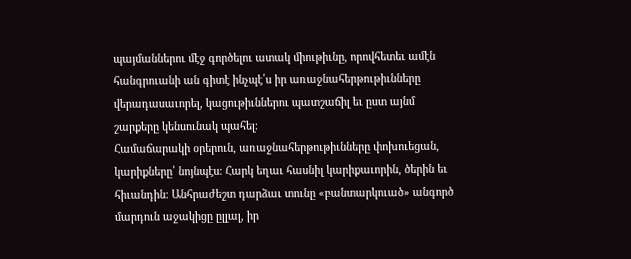պայմաններու մէջ գործելու ատակ միութիւնը, որովհետեւ ամէն հանգրուանի ան գիտէ ինչպէ՛ս իր առաջնահերթութիւնները վերադասաւորել, կացութիւններու պատշաճիլ եւ ըստ այնմ շարքերը կենսունակ պահել։
Համաճարակի օրերուն, առաջնահերթութիւնները փոխուեցան, կարիքները՝ նոյնպէս։ Հարկ եղաւ հասնիլ կարիքաւորին, ծերին եւ հիւանդին։ Անհրաժեշտ դարձաւ տունը «բանտարկուած» անգործ մարդուն աջակիցը ըլլալ, իր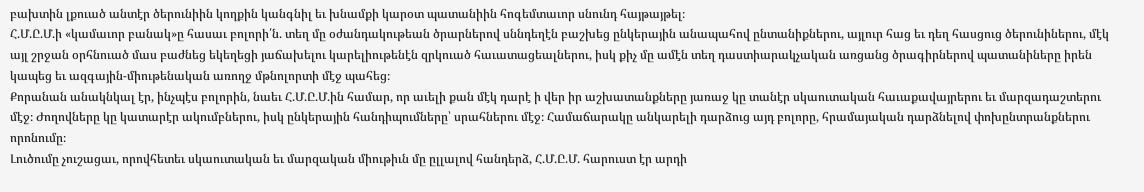բախտին լքուած անտէր ծերունիին կողքին կանգնիլ եւ խնամքի կարօտ պատանիին հոգեմտաւոր սնունդ հայթայթել։
Հ.Մ.Ը.Մ.ի «կամաւոր բանակ»ը հասաւ բոլորի՛ն. տեղ մը օժանդակութեան ծրարներով սննդեղէն բաշխեց ընկերային անապահով ընտանիքներու, այլուր հաց եւ դեղ հասցուց ծերունիներու, մէկ այլ շրջան օրհնուած մաս բաժնեց եկեղեցի յաճախելու կարելիութենէն զրկուած հաւատացեալներու, իսկ քիչ մը ամէն տեղ դաստիարակչական առցանց ծրագիրներով պատանիները իրեն կապեց եւ ազգային-միութենական առողջ մթնոլորտի մէջ պահեց։
Քորանան անակնկալ էր, ինչպէս բոլորին, նաեւ Հ.Մ.Ը.Մ.ին համար, որ աւելի քան մէկ դարէ ի վեր իր աշխատանքները յառաջ կը տանէր սկաուտական հաւաքավայրերու եւ մարզադաշտերու մէջ։ Ժողովները կը կատարէր ակումբներու, իսկ ընկերային հանդիպումները՝ սրահներու մէջ։ Համաճարակը անկարելի դարձուց այդ բոլորը, հրամայական դարձնելով փոխընտրանքներու որոնումը։
Լուծումը չուշացաւ, որովհետեւ սկաուտական եւ մարզական միութիւն մը ըլլալով հանդերձ, Հ.Մ.Ը.Մ. հարուստ էր արդի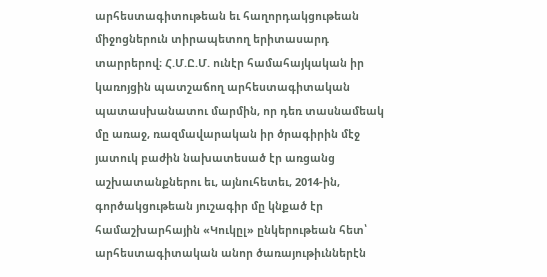արհեստագիտութեան եւ հաղորդակցութեան միջոցներուն տիրապետող երիտասարդ տարրերով։ Հ.Մ.Ը.Մ. ունէր համահայկական իր կառոյցին պատշաճող արհեստագիտական պատասխանատու մարմին, որ դեռ տասնամեակ մը առաջ, ռազմավարական իր ծրագիրին մէջ յատուկ բաժին նախատեսած էր առցանց աշխատանքներու եւ, այնուհետեւ, 2014-ին, գործակցութեան յուշագիր մը կնքած էր համաշխարհային «Կուկըլ» ընկերութեան հետ՝ արհեստագիտական անոր ծառայութիւններէն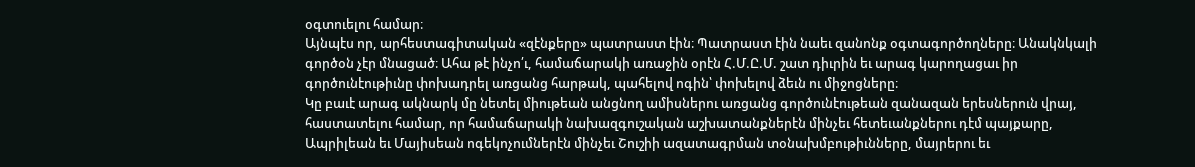օգտուելու համար։
Այնպէս որ, արհեստագիտական «զէնքերը» պատրաստ էին։ Պատրաստ էին նաեւ զանոնք օգտագործողները։ Անակնկալի գործօն չէր մնացած։ Ահա թէ ինչո՛ւ, համաճարակի առաջին օրէն Հ.Մ.Ը.Մ. շատ դիւրին եւ արագ կարողացաւ իր գործունէութիւնը փոխադրել առցանց հարթակ, պահելով ոգին՝ փոխելով ձեւն ու միջոցները։
Կը բաւէ արագ ակնարկ մը նետել միութեան անցնող ամիսներու առցանց գործունէութեան զանազան երեսներուն վրայ, հաստատելու համար, որ համաճարակի նախազգուշական աշխատանքներէն մինչեւ հետեւանքներու դէմ պայքարը, Ապրիլեան եւ Մայիսեան ոգեկոչումներէն մինչեւ Շուշիի ազատագրման տօնախմբութիւնները, մայրերու եւ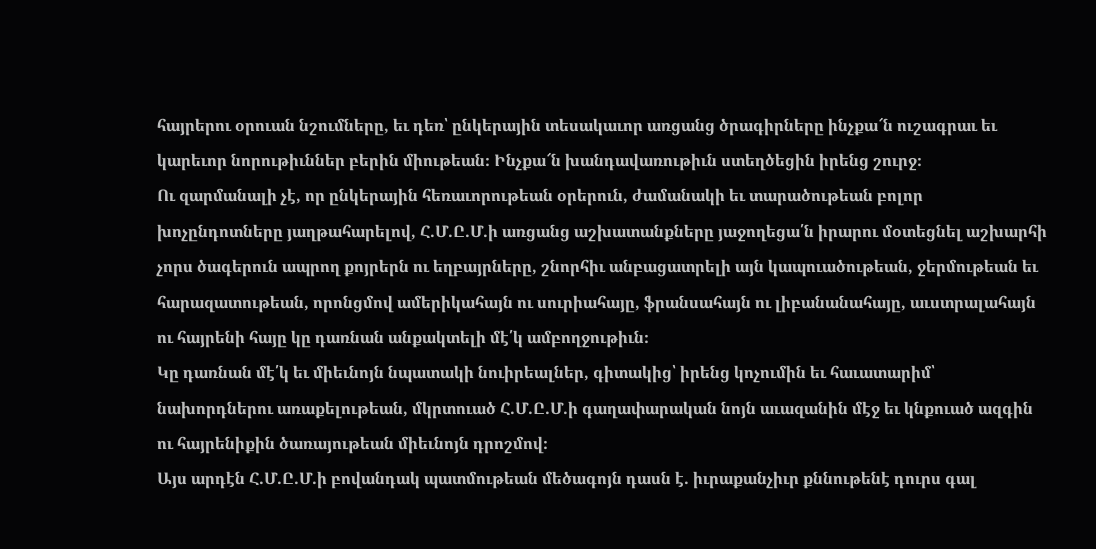հայրերու օրուան նշումները, եւ դեռ՝ ընկերային տեսակաւոր առցանց ծրագիրները ինչքա՜ն ուշագրաւ եւ կարեւոր նորութիւններ բերին միութեան։ Ինչքա՜ն խանդավառութիւն ստեղծեցին իրենց շուրջ։
Ու զարմանալի չէ, որ ընկերային հեռաւորութեան օրերուն, ժամանակի եւ տարածութեան բոլոր խոչընդոտները յաղթահարելով, Հ.Մ.Ը.Մ.ի առցանց աշխատանքները յաջողեցա՛ն իրարու մօտեցնել աշխարհի չորս ծագերուն ապրող քոյրերն ու եղբայրները, շնորհիւ անբացատրելի այն կապուածութեան, ջերմութեան եւ հարազատութեան, որոնցմով ամերիկահայն ու սուրիահայը, ֆրանսահայն ու լիբանանահայը, աւստրալահայն ու հայրենի հայը կը դառնան անքակտելի մէ՛կ ամբողջութիւն։
Կը դառնան մէ՛կ եւ միեւնոյն նպատակի նուիրեալներ, գիտակից՝ իրենց կոչումին եւ հաւատարիմ՝ նախորդներու առաքելութեան, մկրտուած Հ.Մ.Ը.Մ.ի գաղափարական նոյն աւազանին մէջ եւ կնքուած ազգին ու հայրենիքին ծառայութեան միեւնոյն դրոշմով։
Այս արդէն Հ.Մ.Ը.Մ.ի բովանդակ պատմութեան մեծագոյն դասն է. իւրաքանչիւր քննութենէ դուրս գալ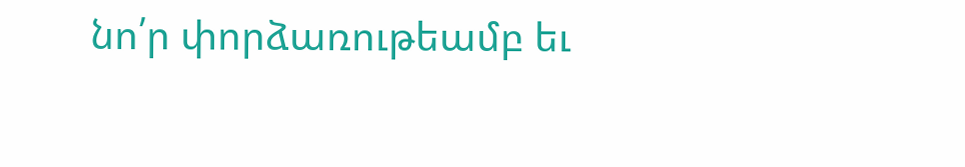նո՛ր փորձառութեամբ եւ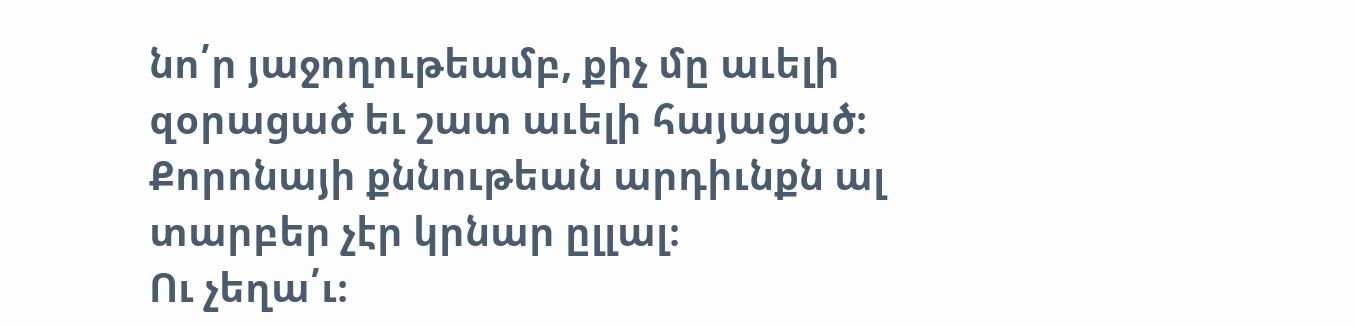նո՛ր յաջողութեամբ, քիչ մը աւելի զօրացած եւ շատ աւելի հայացած։
Քորոնայի քննութեան արդիւնքն ալ տարբեր չէր կրնար ըլլալ։
Ու չեղա՛ւ։